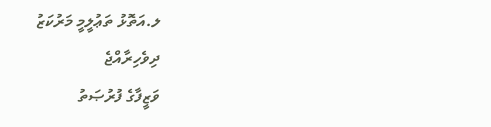ލ.އަތޮޅު ތަޢުލީމީ މަރުކަޒު
ދިވެހިރާއްޖެ
ވަޒީފާގެ ފުރުޞަތު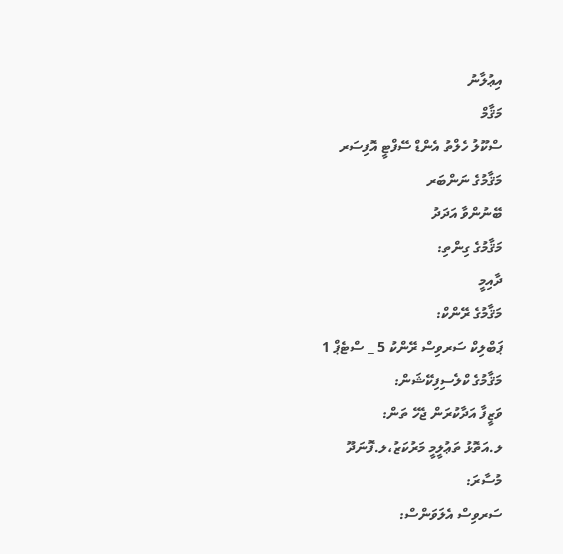އިޢުލާނު
މަޤާމް
ސްކޫލު ހެލްތު އެންޑް ސޭފްޓީ އޮފިސަރ
މަޤާމުގެ ނަންބަރ
ބޭނުންވާ އަދަދު
މަޤާމުގެ ގިންތި:
ދާއިމީ
މަޤާމުގެ ރޭންކް:
ޕަބްލިކް ސަރވިސް ރޭންކު 5 _ ސްޓެޕް 1
މަޤާމުގެ ކްލެސިފިކޭޝަން:
ވަޒީފާ އަދާކުރަން ޖެހޭ ތަން:
ލ.އަތޮޅު ތަޢުލީމީ މަރުކަޒު،ލ.ފޮނަދޫ
މުސާރަ:
ސަރވިސް އެލަވަންސް: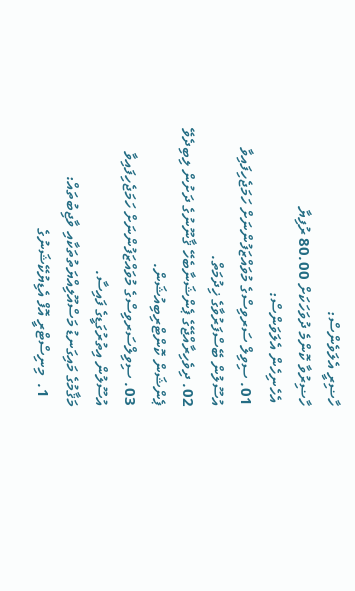ހާޟިރީ އެލަވެންސް:
ހާޟިރުވާ ކޮންމެ ދުވަހަކަށް 80.00 ރުފިޔާ
 އެހެނިހެން އެލަވަންސް:
01. ސިވިލް ސަރވިސްގެ މުވައްޒަފުންނަށް ހަމަޖެހިފައިވާ އުސޫލުން ބޭސްފަރުވާގެ ޚިދުމަތް.
02. ދިވެހިރާއްޖޭގެ ޕެންޝަނާބެހޭ ޤާނޫނުގެ ދަށުން ލިބިދެވޭ ޕެންޝަން ކޮންޓްރިބިއުޝަން.
03. ސިވިލްސަރވިސްގެ މުވައްޒަފުންނަށް ހަމަޖެހިފައިވާ އުސޫލުން އިތުރުގަޑީގެ ފައިސާ.
މަޤާމުގެ މައިގަނޑު މަސްއޫލިއްޔަތުތަކާއި ވާޖިބުތައް:
  1.  މިނިސްޓްރީ އޮފް އެޑިޔުކޭޝަނުގެ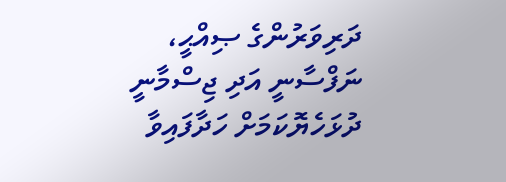ދަރިވަރުންގެ ޞިއްޙީ، ނަފްސާނީ އަދި ޖިސްމާނީ ދުޅަހެޔޮކަމަށް ހަދާފައިވާ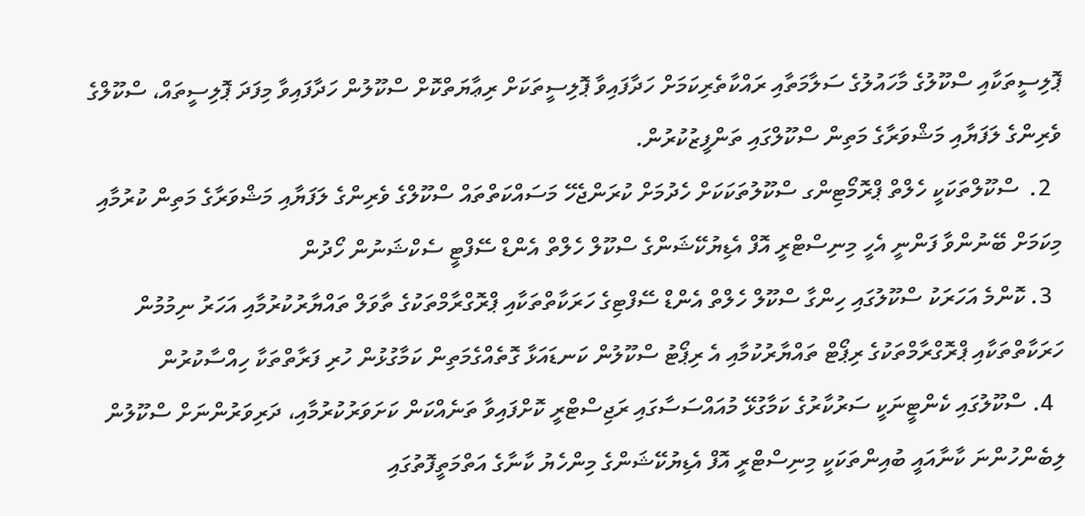ޕޮލިސީތަކާއި ސްކޫލުގެ މާހައުލުގެ ސަލާމަތާއި ރައްކާތެރިކަމަށް ހަދާފައިވާ ޕޮލިސީތަކަށް ރިޢާޔަތްކޮށް ސްކޫލުން ހަދާފައިވާ މިފަދަ ޕޮލިސީތައް، ސްކޫލްގެ ވެރިންގެ ލަފަޔާއި މަޝްވަރާގެ މަތިން ސްކޫލްގައި ތަންފީޒުކުރުން.
  2.  ސްކޫލްތަކަކީ ހެލްތް ޕްރޮމޯޓިންގ ސްކޫލުތަކަކަށް ހެދުމަށް ކުރަންޖެހޭ މަސައްކަތްތައް ސްކޫލްގެ ވެރިންގެ ލަފަޔާއި މަޝްވަރާގެ މަތިން ކުރުމާއި މިކަމަށް ބޭނުންވާ ފަންނީ އެހީ މިނިސްޓްރީ އޮފް އެޑިޔުކޭޝަންގެ ސްކޫލް ހެލްތް އެންޑް ސޭފްޓީ ސެކްޝަނުން ހޯދުން
  3. ކޮންމެ އަހަރަކު ސްކޫލުގައި ހިންގާ ސްކޫލް ހެލްތް އެންޑް ސޭފްޓިގެ ހަރަކާތްތަކާއި ޕްރޮގްރާމްތަކުގެ ތާވަލް ތައްޔާރުކުރުމާއި އަހަރު ނިމުމުން ހަރަކާތްތަކާއި ޕްރޮގްރާމްތަކުގެ ރިޕޯޓް ތައްޔާރުކުމާއި އެ ރިޕޯޓު ސްކޫލުން ކަނޑައަޅާ ގޮތެއްގެމަތިން ކަމާގުޅުން ހުރި ފަރާތްތަކާ ހިއްސާކުރުން
  4. ސްކޫލުގައި ކެންޓީނަކީ ސަރުކާރުގެ ކަމާގުޅޭ މުއައްސަސާގައި ރަޖިސްޓްރީ ކޮށްފައިވާ ތަނެއްކަން ކަށަވަރުކުރުމާއި، ދަރިވަރުންނަށް ސްކޫލުން ލިބެންހުންނަ ކާނާއައީ ބުއިންތަކަކީ މިނިސްޓްރީ އޮފް އެޑިޔުކޭޝަންގެ މިންހެޔު ކާނާގެ އަތްމަތީފޮތުގައި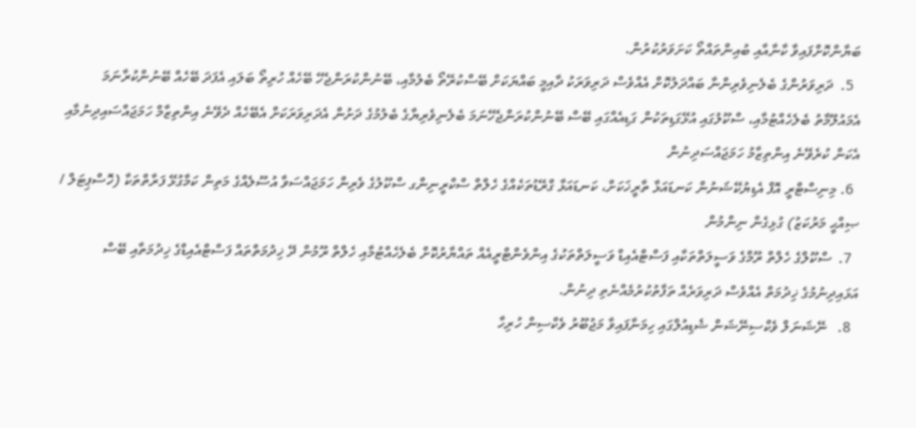ބަޔާންކޮށްފައިވާ ކާނާއާއި ބުއިންތައްތޯ ކަށަވަރުކުރުން.
  5.  ދަރިވަރުންގެ ބެލެނިވެރިންނާ ބައްދަލުކޮށް އެއްވެސް ދަރިވަރަކު ދާއިމީ ބައްޔަކަށް ބޭސްކުރޭތޯ ބެލުމާއި، ބޭނުންކުރަންޖެހޭ ބޭހެއް ހުރިތޯ ބަލައި އެފަދަ ބޭހެއް ބޭނުންކުރާނަމަ އެމައުލޫމާތު ބެލެހެއްޓުމާއި، ސްކޫލުގައި އުޅޭގަޑިތަކުން ގަޑިއެއްގައި ބޭސް ބޭނުންކުރަންޖެހޭނަމަ ބެލެނިވެރިޔާގެ ބެލުމުގެ ދަށުން އެދަރިވަރަކަށް އެބޭހެއް ދެވޭނެ އިންތިޒާމް ހަމަޖައްސައިދިނުމާއި އެކަން ކުރެވޭނެ އިންތިޒާމު ހަމަޖައްސަދިނުން
  6. މިނިސްޓްރީ އޮފް އެޑިޔުކޭޝަނުން ކަނޑައަޅާ ތާރީޚަކަށް، ކަނޑައަޅާ ގްރޭޑުތަކެއްގެ ހެލްތް ސްކްރީނިންގ ސްކޫލުގެ ވެރިން ހަމަޖައްސަވާ އުސޫލެއްގެ މަތިން ކަމާގުޅޭ ފަރާތްތަކާ (ހޮސްޕިޓަލް / ޞިއްޙީ މަރުކަޒު) ގުޅިގެން ނިންމުން
  7.  ސްކޫލްގެ ހެލްތް ރޫމްގެ ވަސީލަތްތަކާއި ފަސްޓްއެއިޑް ވަސީލަތްތަކުގެ އިންވެންޓްރީއެއް ތައްޔާރުކޮށް ބެލެހެއްޓުމާއި ހެލްތް ރޫމުން ދޭ ޚިދުމަތްތައް ފަސްޓްއެއިޑްގެ ޚިދުމަތާއި ބޭސް އަޅައިދިނުމުގެ ޚިދުމަތް އެއްވެސް ދަރިވަރެއް ތަފާތުކުރުމެއްނެތި ދިނުން.
  8.   ނޭޝަނަލް ވެކްސިނޭޝަން ޝެޑިއުލްގައި ހިމަނާފައިވާ މަޖުބޫރު ވެކްސިން ހުރިހާ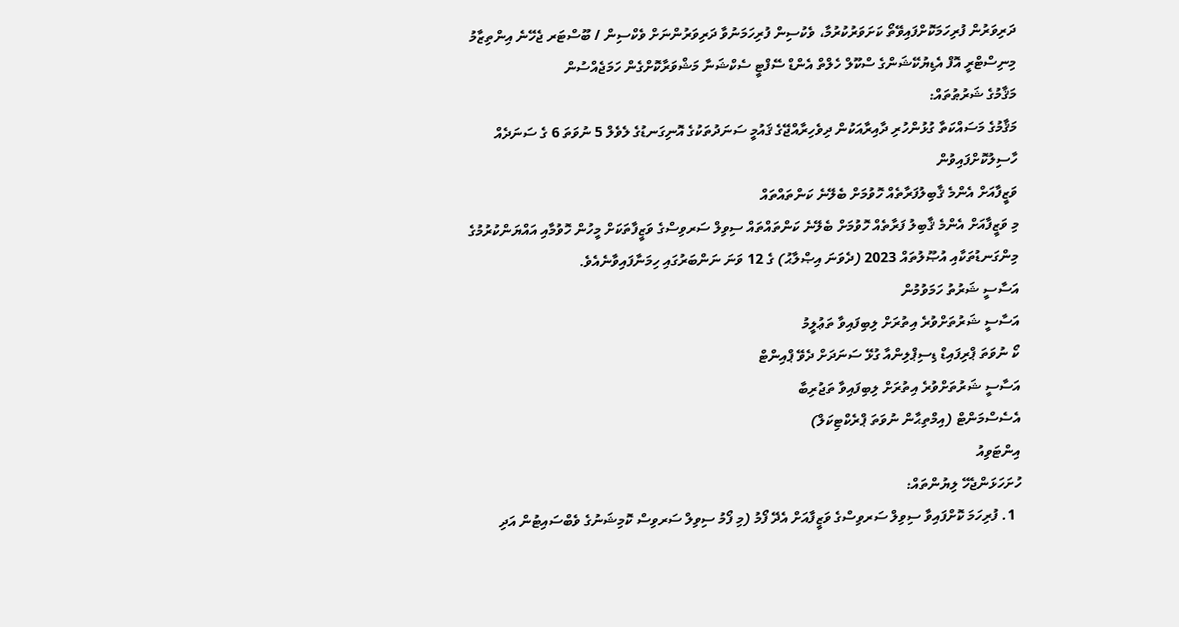ދަރިވަރުން ފުރިހަމަކޮށްފައިވޭތޯ ކަށަވަރުކުރުމާ، ވެކުސިން ފުރިހަމަނުވާ ދަރިވަރުންނަށް ވެކްސިން / ބޫސްޓަރ ޖެހޭނެ އިންތިޒާމު މިނިސްޓްރީ އޮފް އެޑިޔުކޭޝަންގެ ސްކޫލް ހެލްތް އެންޑް ސޭފްޓީ ސެކްޝަނާ މަޝްވަރާކޮށްގެން ހަމަޖެއްސުން
މަޤާމުގެ ޝަރުޠުތައް:
މަޤާމުގެ މަސައްކަތާ ގުޅުންހުރި ދާއިރާއަކުން ދިވެހިރާއްޖޭގެ ޤައުމީ ސަނަދުތަކުގެ އޮނިގަނޑުގެ ލެވެލް 5 ނުވަތަ 6 ގެ ސަނަދެއް ހާސިލުކޮށްފައިވުން
ވަޒީފާއަށް އެންމެ ޤާބިލުފަރާތެއް ހޮވުމަށް ބެލޭނެ ކަންތައްތައް
މި ވަޒީފާއަށް އެންމެ ޤާބިލު ފަރާތެއް ހޮވުމަށް ބެލޭނެ ކަންތައްތައް ސިވިލް ސަރވިސްގެ ވަޒީފާތަކަށް މީހުން ހޮވުމާއި އައްޔަންކުރުމުގެ މިންގަނޑުތަކާއި އުޞޫލުތައް 2023 (ދެވަނަ އިޞްލާޙު) ގެ 12 ވަނަ ނަންބަރުގައި ހިމަނާފައިވާނެއެވެ.
އަސާސީ ޝަރުތު ހަމަވުމުން
އަސާސީ ޝަރުތަށްވުރެ އިތުރަށް ލިބިފައިވާ ތަޢުލީމު
ކޯ ނުވަތަ ޕްރިފައިޑް ޑިސިޕްލިންއާ ގުޅޭ ސަނަދަށް ދެވޭ ޕްއިންޓް
އަސާސީ ޝަރުތަށްވުރެ އިތުރަށް ލިބިފައިވާ ތަޖުރިބާ
އެސެސްމަންޓް (އިމްތިޙާން ނުވަތަ ޕްރެކްޓިކަލް)
އިންޓަވިއު
ހުށަހަޅަންޖެހޭ ލިޔުންތައް:
  1. ފުރިހަމަ ކޮށްފައިވާ ސިވިލް ސަރވިސްގެ ވަޒީފާއަށް އެދޭ ފޯމު (މި ފޯމު ސިވިލް ސަރވިސް ކޮމިޝަނުގެ ވެބްސައިޓުން އަދި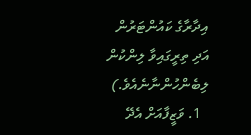އިދާރާގެ ކައުންޓަރުން އަދި ތިރީގައިވާ ލިންކުން ލިބެންހުންނާނެއެވެ.)
  1. ވަޒީފާއަށް އެދޭ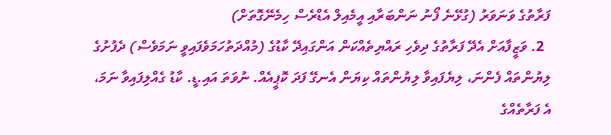ފަރާތުގެ ވަނަވަރު (ގުޅޭނެ ފޯނު ނަންބަރާއި އީމެއިލް އެޑްރެސް ހިމެނޭގޮތަށް)
  2. ވަޒީފާއަށް އެދޭ ފަރާތުގެ ދިވެހި ރައްޔިތެއްކަން އަންގައިދޭ ކާޑުގެ (މުއްދަތުހަމަވެފައިވީ ނަމަވެސް) ދެފުށުގެ ލިޔުންތައް ފެންނަ، ލިޔެފައިވާ ލިޔުންތައް ކިޔަން އެނގޭ ފަދަ ކޮޕީއެއް. ނުވަތަ އައި.ޑީ. ކާޑު ގެއްލިފައިވާ ނަމަ، އެ ފަރާތެއްގެ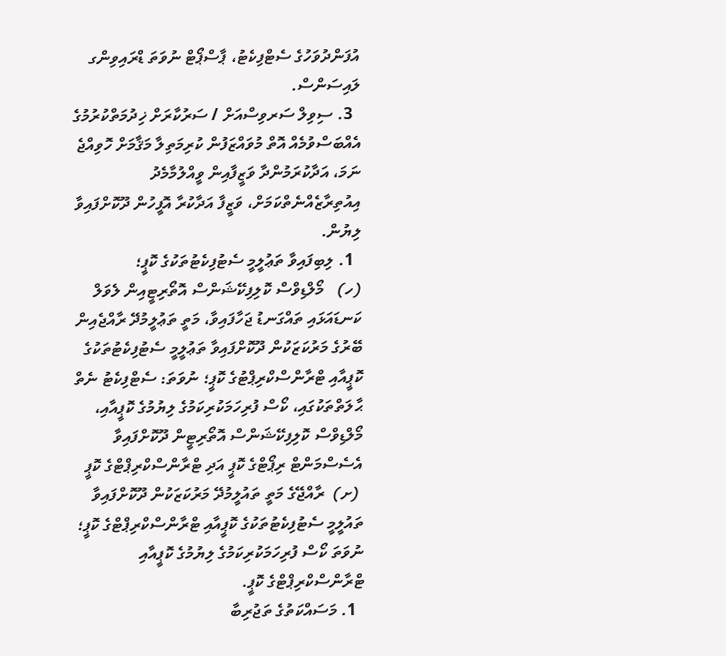އުފަންދުވަހުގެ ސެޓްފިކެޓު، ޕާސްޕޯޓް ނުވަތަ ޑްރައިވިންގ ލައިސަންސް.
  3. ސިވިލް ސަރވިސްއަށް / ސަރުކާރަށް ޚިދުމަތްކުރުމުގެ އެއްބަސްވުމެއް އޮތް މުވައްޒަފުން ކުރިމަތިލާ މަޤާމަށް ހޮވިއްޖެ ނަމަ، އަދާކުރަމުންދާ ވަޒީފާއިން ވީއްލުމާމެދު އިއުތިރާޒެއްނެތްކަމަށް، ވަޒީފާ އަދާކުރާ އޮފީހުން ދޫކޮށްފައިވާ ލިޔުން.
  1. ލިބިފައިވާ ތަޢުލީމީ ސެޓުފިކެޓުތަކުގެ ކޮޕީ؛
(ހ)   މޯލްޑިވްސް ކޮލިފިކޭޝަންސް އޮތޯރިޓީއިން ލެވަލް ކަނޑައަޅައި ތައްގަނޑު ޖަހާފައިވާ، މަތީ ތަޢުލީމުދޭ ރާއްޖެއިން ބޭރުގެ މަރުކަޒަކުން ދޫކޮށްފައިވާ ތަޢުލީމީ ސެޓުފިކެޓުތަކުގެ ކޮޕީއާއި ޓްރާންސްކްރިޕްޓުގެ ކޮޕީ؛ ނުވަތަ: ސެޓްފިކެޓު ނެތް ޙާލަތްތަކުގައި، ކޯސް ފުރިހަމަކުރިކަމުގެ ލިޔުމުގެ ކޮޕީއާއި، މޯލްޑިވްސް ކޮލިފިކޭޝަންސް އޮތޯރިޓީން ދޫކޮށްފައިވާ އެސެސްމަންޓް ރިޕޯޓްގެ ކޮޕީ އަދި ޓްރާންސްކްރިޕްޓްގެ ކޮޕީ
 (ށ)  ރާއްޖޭގެ މަތީ ތައުލީމުދޭ މަރުކަޒަކުން ދޫކޮށްފައިވާ ތައުލީމީ ސެޓުފިކެޓުތަކުގެ ކޮޕީއާއި ޓްރާންސްކްރިޕްޓްގެ ކޮޕީ؛ ނުވަތަ ކޯސް ފުރިހަމަކުރިކަމުގެ ލިޔުމުގެ ކޮޕީއާއި ޓްރާންސްކްރިޕްޓްގެ ކޮޕީ.
  1. މަސައްކަތުގެ ތަޖުރިބާ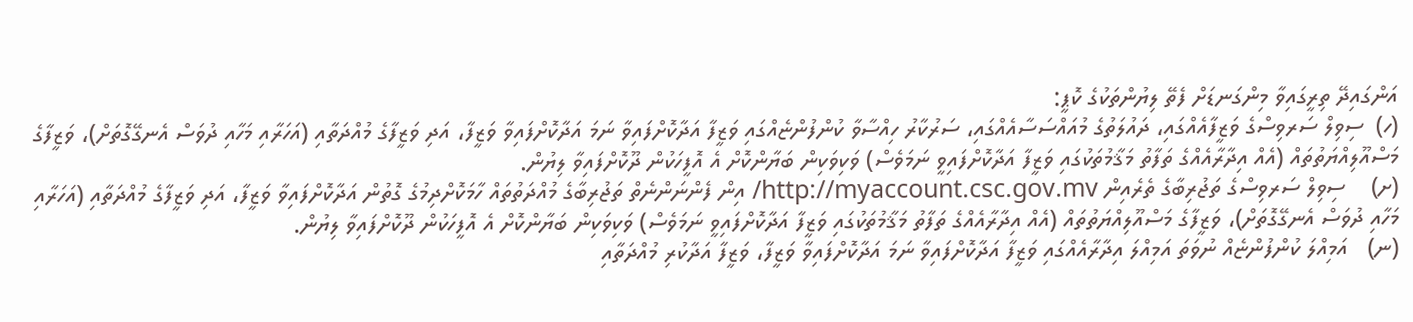އަންގައިދޭ ތިރީގައިވާ މިންގަނޑަށް ފެތޭ ލިޔުންތަކުގެ ކޮޕީ:
(ހ)  ސިވިލް ސަރވިސްގެ ވަޒީފާއެއްގައި، ދައުލަތުގެ މުއައްސަސާއެއްގައި، ސަރުކާރު ހިއްސާވާ ކުންފުންޏެއްގައި ވަޒީފާ އަދާކޮށްފައިވާ ނަމަ އަދާކޮށްފައިވާ ވަޒީފާ، އަދި ވަޒީފާގެ މުއްދަތާއި (އަހަރާއި މަހާއި ދުވަސް އެނގޭގޮތަށް)، ވަޒީފާގެ މަސްއޫލިއްޔަތުތައް (އެއް އިދާރާއެއްގެ ތަފާތު މަޤާމުތަކުގައި ވަޒީފާ އަދާކޮށްފައިވީ ނަމަވެސް) ވަކިވަކިން ބަޔާންކޮށް އެ އޮފީހަކުން ދޫކޮށްފައިވާ ލިޔުން.
(ށ)    ސިވިލް ސަރވިސްގެ ތަޖުރިބާގެ ތެރެއިން http://myaccount.csc.gov.mv/ އިން ފެންނަންނެތް ތަޖުރިބާގެ މުއްދަތުތައް ހާމަކޮށްދިމުގެ ގޮތުން އަދާކޮށްފައިވާ ވަޒީފާ، އަދި ވަޒީފާގެ މުއްދަތާއި (އަހަރާއި މަހާއި ދުވަސް އެނގޭގޮތަށް)، ވަޒީފާގެ މަސްއޫލިއްޔަތުތައް (އެއް އިދާރާއެއްގެ ތަފާތު މަޤާމުތަކުގައި ވަޒީފާ އަދާކޮށްފައިވީ ނަމަވެސް) ވަކިވަކިން ބަޔާންކޮށް އެ އޮފީހަކުން ދޫކޮށްފައިވާ ލިޔުން.
(ނ)   އަމިއްލަ ކުންފުންޏެއް ނުވަތަ އަމިއްލަ އިދާރާއެއްގައި ވަޒީފާ އަދާކޮށްފައިވާ ނަމަ އަދާކޮށްފައިވާ ވަޒީފާ، ވަޒީފާ އަދާކުރި މުއްދަތާއި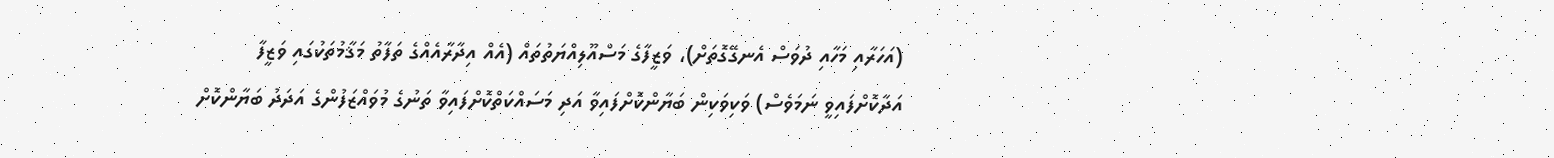(އަހަރާއި މަހާއި ދުވަސް އެނގޭގޮތަށް)، ވަޒީފާގެ މަސްއޫލިއްޔަތުތައް (އެއް އިދާރާއެއްގެ ތަފާތު މަޤާމުތަކުގައި ވަޒީފާ އަދާކޮށްފައިވީ ނަމަވެސް) ވަކިވަކިން ބަޔާންކޮށްފައިވާ އަދި މަސައްކަތްކޮށްފައިވާ ތަނުގެ މުވައްޒަފުންގެ އަދަދު ބަޔާންކޮށް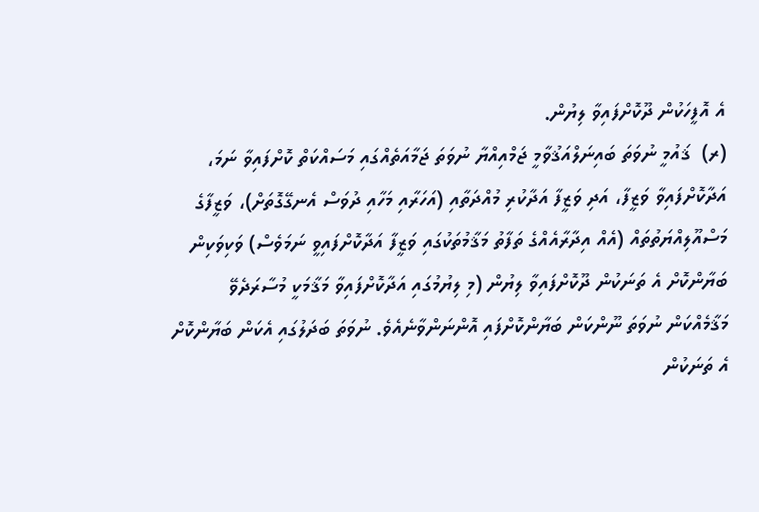އެ އޮފީހަކުން ދޫކޮށްފައިވާ ލިޔުން.
(ރ)  ޤައުމީ ނުވަތަ ބައިނަލްއަޤުވާމީ ޖަމްއިއްޔާ ނުވަތަ ޖަމާއަތެއްގައި މަސައްކަތް ކޮށްފައިވާ ނަމަ، އަދާކޮށްފައިވާ ވަޒީފާ، އަދި ވަޒީފާ އަދާކުރި މުއްދަތާއި (އަހަރާއި މަހާއި ދުވަސް އެނގޭގޮތަށް)، ވަޒީފާގެ މަސްއޫލިއްޔަތުތައް (އެއް އިދާރާއެއްގެ ތަފާތު މަޤާމުތަކުގައި ވަޒީފާ އަދާކޮށްފައިވީ ނަމަވެސް) ވަކިވަކިން ބަޔާންކޮށް އެ ތަނަކުން ދޫކޮށްފައިވާ ލިޔުން (މި ލިޔުމުގައި އަދާކޮށްފައިވާ މަޤާމަކީ މުސާރަދެވޭ މަޤާމެއްކަން ނުވަތަ ނޫންކަން ބަޔާންކޮށްފައި އޮންނަންވާނެއެވެ. ނުވަތަ ބަދަލުގައި އެކަން ބަޔާންކޮށް އެ ތަނަކުން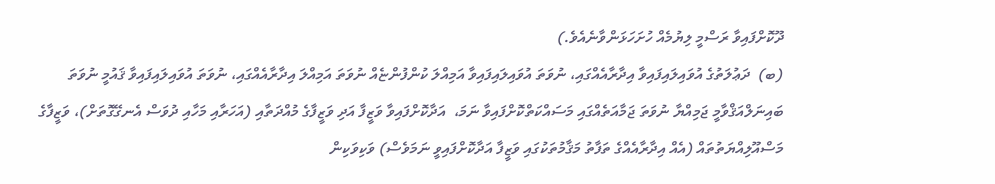ދޫކޮށްފައިވާ ރަސްމީ ލިޔުމެއް ހުށަހަޅަންވާނެއެވެ.)
(ބ)  ދަޢުލަތުގެ އުވައިލައިފައިވާ އިދާރާއެއްގައި، ނުވަތަ އުވައިލައިފައިވާ އަމިއްލަ ކުންފުންޏެއް ނުވަތަ އަމިއްލަ އިދާރާއެއްގައި، ނުވަތަ އުވައިލައިފައިވާ ޤައުމީ ނުވަތަ ބައިނަލްއަޤްވާމީ ޖަމިއްޔާ ނުވަތަ ޖަމާއަތެއްގައި މަސައްކަތްކޮށްފައިވާ ނަމަ،  އަދާކޮށްފައިވާ ވަޒީފާ އަދި ވަޒީފާގެ މުއްދަތާއި (އަހަރާއި މަހާއި ދުވަސް އެނގޭގޮތަށް)، ވަޒީފާގެ މަސްއޫލިއްޔަތުތައް (އެއް އިދާރާއެއްގެ ތަފާތު މަޤާމުތަކުގައި ވަޒީފާ އަދާކޮށްފައިވީ ނަމަވެސް) ވަކިވަކިން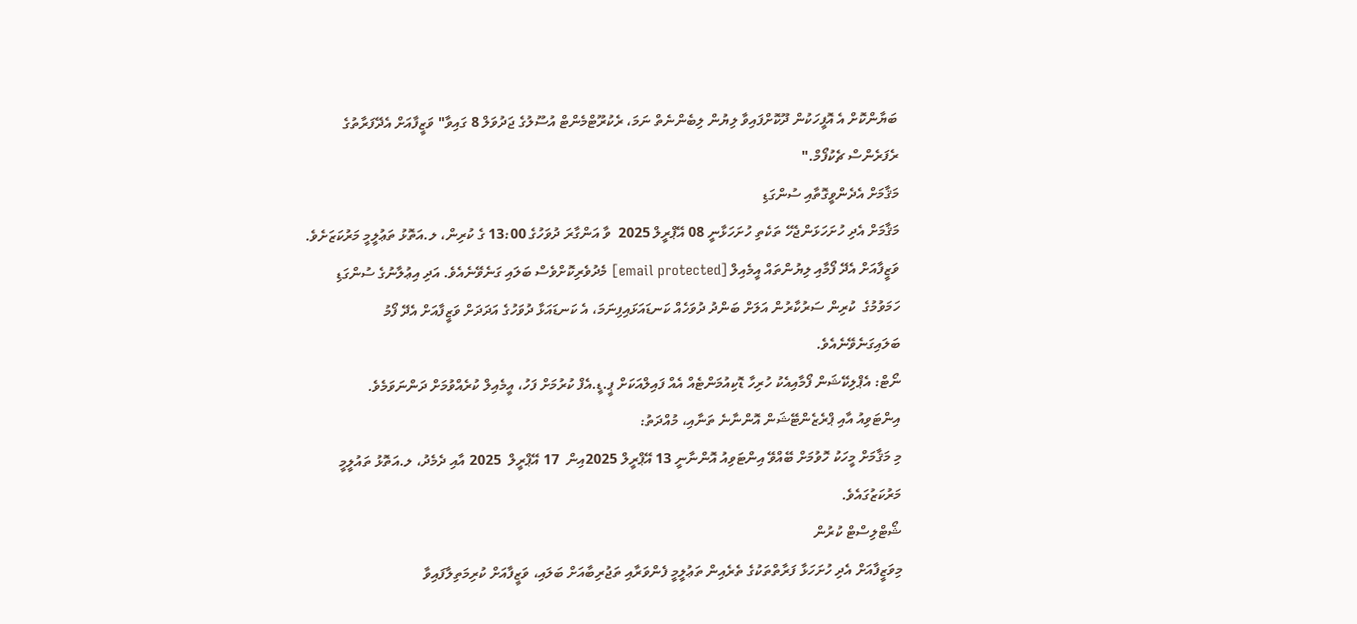ބަޔާންކޮށް އެ އޮފީހަކުން ދޫކޮށްފައިވާ ލިޔުން ލިބެންނެތް ނަމަ، ރެކުރޫޓްމެންޓް އުސޫލުގެ ޖަދުވަލް 8 ގައިވާ" ވަޒީފާއަށް އެދޭފަރާތުގެ ރެފަރެންސް ޗެކުފޯމް."
މަޤާމަށް އެދެންވީގޮތާއި ސުންގަޑި
މަޤާމަށް އެދި ހުށަހަޅަންޖެހޭ ތަކެތި ހުށަހަޅާނީ 08 އޭޕްރީލް 2025  ވާ އަންގާރަ ދުވަހުގެ 13:00 ގެ ކުރިން، ލ.އަތޮޅު ތަޢުލީމީ މަރުކަޒަށެވެ. ވަޒީފާއަށް އެދޭ ފޯމާއި ލިޔުންތައް އީމެއިލް [email protected] މެދުވެރިކޮށްވެސް ބަލައި ގަނެވޭނެއެވެ. އަދި އިޢުލާނުގެ ސުންގަޑި ހަމަވުމުގެ  ކުރިން ސަރުކާރުން އަލަށް ބަންދު ދުވަހެއް ކަނޑައަޅައިފިނަމަ، އެ ކަނޑައަޅާ ދުވަހުގެ އަދަދަށް ވަޒީފާއަށް އެދޭ ފޯމު ބަލައިގަނެވޭނެއެވެ.
ނޯޓް: އެޕްލިކޭޝަން ފޯމާއިއެކު ހުރިހާ ޑޮކިއުމަންޓެއް އެއް ފައިލްއަކަށް ޕީ.ޑީ.އެފް ކުރުމަށް ފަހު، އީމެއިލް ކުރެއްވުމަށް ދަންނަވަމެވެ.
އިންޓަވިއު އާއި ޕްރެޒެންޓޭޝަން އޮންނާނެ ތަނާއި، މުއްދަތު:
މި މަޤާމަށް މީހަކު ހޮވުމަށް ބޭއްވޭ އިންޓަވިއު އޮންނާނީ 13 އޭޕްރީލް 2025އިން  17 އޭޕްރީލް  2025 އާއި ދެމެދު، ލ.އަތޮޅު ތައުލީމީ މަރުކަޒުގައެވެ.
ޝޯޓްލިސްޓް ކުރުން
މިވަޒީފާއަށް އެދި ހުށަހަޅާ ފަރާތްތަކުގެ ތެރެއިން ތަޢުލީމީ ފެންވަރާއި ތަޖުރިބާއަށް ބަލައި، ވަޒީފާއަށް ކުރިމަތިލާފައިވާ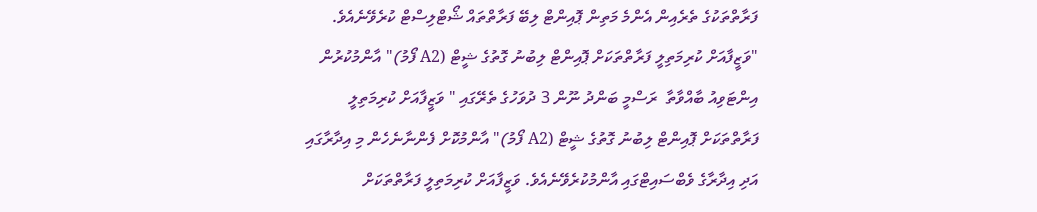ފަރާތްތަކުގެ ތެރެއިން އެންމެ މަތިން ޕޮއިންޓް ލިބޭ ފަރާތްތައް ޝޯޓްލިސްޓް ކުރެވޭނެއެވެ.
"ވަޒީފާއަށް ކުރިމަތިލީ ފަރާތްތަކަށް ޕޮއިންޓް ލިބުނު ގޮތުގެ ޝީޓް (A2 ފޯމު)" އާންމުކުރުން
އިންޓަވިއު ބާއްވާތާ  ރަސްމީ ބަންދު ނޫން 3 ދުވަހުގެ ތެރޭގައި " ވަޒީފާއަށް ކުރިމަތިލީ ފަރާތްތަކަށް ޕޮއިންޓް ލިބުނު ގޮތުގެ ޝީޓް (A2 ފޯމު)" އާންމުކޮށް ފެންނާނެހެން މި އިދާރާގައި އަދި އިދާރާގެ ވެބްސައިޓްގައި އާންމުކުރެވޭނެއެވެ. ވަޒީފާއަށް ކުރިމަތިލީ ފަރާތްތަކަށް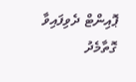ޕޮއިންޓް ދެވިފައިވާ ގޮތާމެދު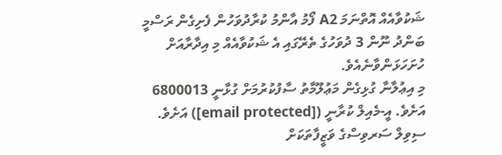ޝަކުވާއެއް އޮތްނަމަ A2 ފޯމު އާންމު ކުރާދުވަހުން ފެށިގެން ރަސްމީ ބަންދު ނޫން 3 ދުވަހުގެ ތެރޭގައި އެ ޝަކުވާއެއް މި އިދާރާއަށް ހުށަހަޅަންވާނެއެވެ.
މި އިޢުލާނާ ގުޅިގެން މަޢުލޫމާތު ސާފުކުރުމަށް ގުޅާނީ 6800013 އަށެވެ. އީ-މެއިލް ކުރާނީ ([email protected]) އަށެވެ.
ސިވިލް ސަރވިސްގެ ވަޒީފާތަކަށް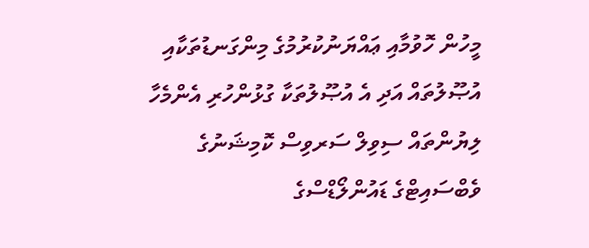މީހުން ހޮވުމާއި ޢައްޔަނުކުރުމުގެ މިންގަނޑުތަކާއި އުޞޫލުތައް އަދި އެ އުޞޫލުތަކާ ގުޅުންހުރި އެންމެހާ ލިޔުންތައް ސިވިލް ސަރވިސް ކޮމިޝަނުގެ ވެބްސައިޓްގެ ޑައުންލޯޑްސްގެ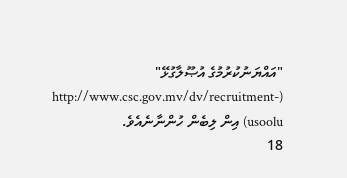"އައްޔަނުކުރުމުގެ އުޞޫލާގުޅޭ" (http://www.csc.gov.mv/dv/recruitment-usoolu) އިން ލިބެން ހުންނާނެއެވެ.
18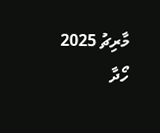މާރިޗު 2025
ހޯދާ